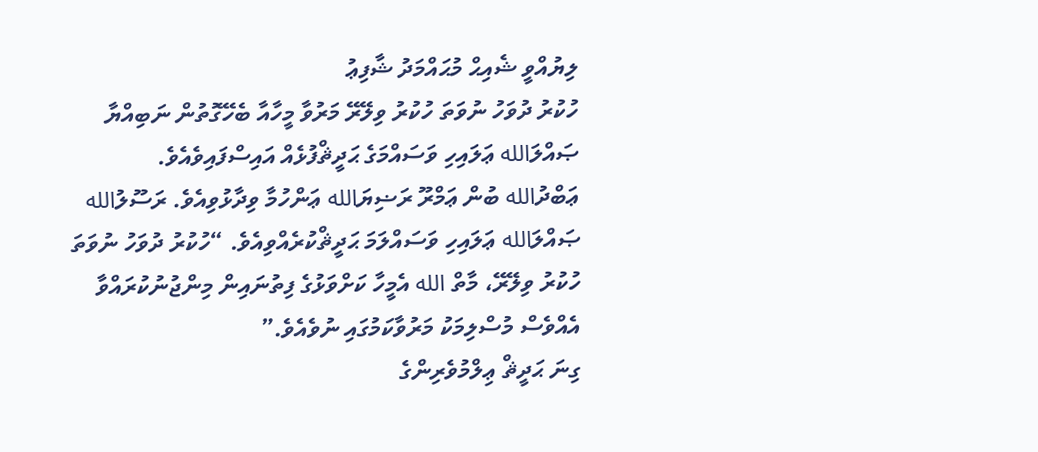ލިޔުއްވީ ޝެއިޙް މުޙައްމަދު ޝާފިޢު
ހުކުރު ދުވަހު ނުވަތަ ހުކުރު ވިލޭރޭ މަރުވާ މީހާއާ ބެހޭގޮތުން ނަބިއްޔާ ޞައްލަالله ޢަލައިހި ވަސައްމަގެ ޙަދީޘްފުޅެއް އައިސްފައިވެއެވެ.
ޢަބްދުالله ބުން ޢަމްރޫ ރަޟިޔަالله ޢަންހުމާ ވިދާޅުވިއެވެ. ރަސޫލުالله ޞައްލަالله ޢަލައިހި ވަސައްލަމަ ޙަދީޘްކުރެއްވިއެވެ. “ހުކުރު ދުވަހު ނުވަތަ ހުކުރު ވިލޭރޭ، މާތް الله އެމީހާ ކަށްވަޅުގެ ފިތުނައިން މިންޖުނުކުރައްވާ އެއްވެސް މުސްލިމަކު މަރުވާކަމުގައި ނުވެއެވެ.”
ގިނަ ޙަދީޘް ޢިލްމުވެރިންގެ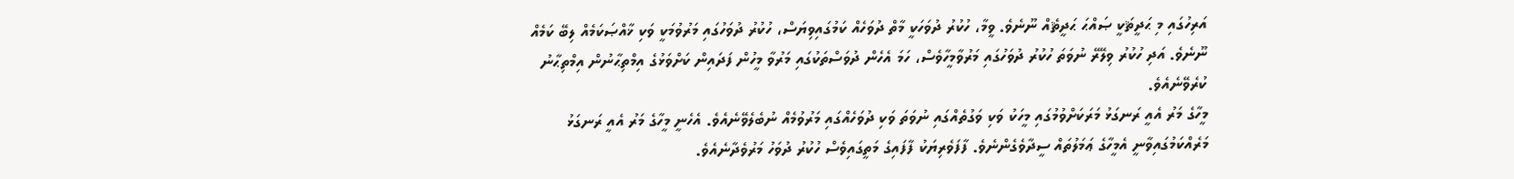އަރިހުގައި މި ޙަދީޘަކީ ޞައްޙަ ޙަދީޘެއް ނޫނެވެ. ވީމާ، ހުކުރު ދުވަހަކީ މާތް ދުވަހެއް ކަމުގައިވިޔަސް، ހުކުރު ދުވަހުގައި މަރުވުމަކީ ވަކި ޚާއްޞަކަމެއް ލިބޭ ކަމެއް ނޫނެވެ. އަދި ހުކުރު ވިލޭރޭ ނުވަތަ ހުކުރު ދުވަހުގައި މަރުވާމީހާވެސް، ހަމަ އެހެން ދުވަސްތަކުގައި މަރުވާ މީހުން ފަދައިން ކަށްވަޅުގެ އިމްތިޙާނުން އިމްތިޙާނު ކުރެވޭނެއެވެ.
މީހާގެ މަރު އެއީ ރަނގަޅު މަރަކަށްވުމުގައި މީހަކު ވަކި ވަގުތެއްގައި ނުވަތަ ވަކި ދުވަހެއްގައި މަރުވުމެއް ނުބެލެވޭނެއެވެ. އެހެނީ މީހާގެ މަރު އެއީ ރަނގަޅު މަރެއްކަމުގައިވާނީ އެމީހާގެ ޢަމަލުތައް ސީދާވެގެންނެވެ. ފާފަވެރިޔަކު ފާފައިގެ މަތީގައިވެސް ހުކުރު ދުވަހު މަރުވެދާނެއެވެ.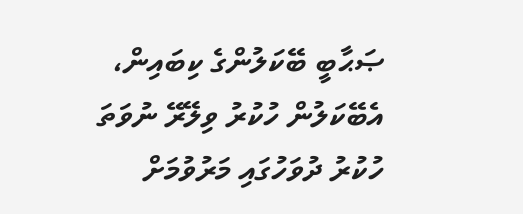ޞަޙާބީ ބޭކަލުންގެ ކިބައިން، އެބޭކަލުން ހުކުރު ވިލޭރޭ ނުވަތަ ހުކުރު ދުވަހުގައި މަރުވުމަށް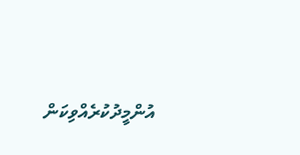އުންމީދުކުރެއްވިކަން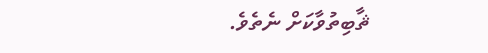ޘާބިތުވާކަށް ނެތެވެ.